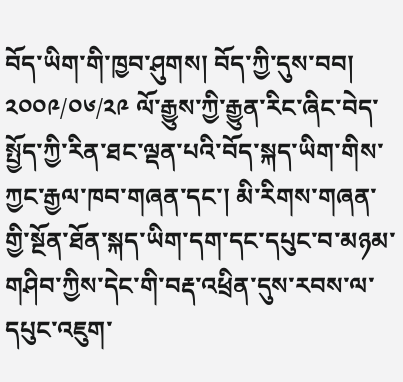བོད་ཡིག་གི་ཁྱབ་ཤུགས། བོད་ཀྱི་དུས་བབ། ༢༠༠༩/༠༦/༢༩ ལོ་རྒྱུས་ཀྱི་རྒྱུན་རིང་ཞིང་བེད་སྤྱོད་ཀྱི་རིན་ཐང་ལྡན་པའི་བོད་སྐད་ཡིག་གིས་ཀྱང་རྒྱལ་ཁབ་གཞན་དང་། མི་རིགས་གཞན་གྱི་སྔོན་ཐོན་སྐད་ཡིག་དག་དང་དཔུང་བ་མཉམ་གཤིབ་ཀྱིས་དེང་གི་བརྡ་འཕྲིན་དུས་རབས་ལ་དཔུང་འཇུག་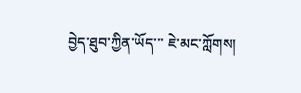བྱེད་ཐུབ་ཀྱིན་ཡོད་་་ ཇེ་མང་ཀློགས།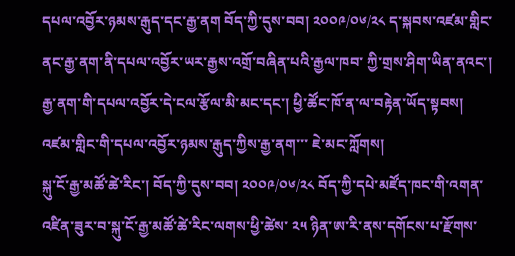དཔལ་འབྱོར་ཉམས་རྒུད་དང་རྒྱ་ནག བོད་ཀྱི་དུས་བབ། ༢༠༠༩/༠༦/༢༨ ད་སྐབས་འཛམ་གླིང་ནང་རྒྱ་ནག་ནི་དཔལ་འབྱོར་ཡར་རྒྱས་འགྲོ་བཞིན་པའི་རྒྱལ་ཁབ་ ཀྱི་གྲས་ཤིག་ཡིན་ནའང་། རྒྱ་ནག་གི་དཔལ་འབྱོར་དེ་ངལ་རྩོལ་མི་མང་དང་། ཕྱི་ཚོང་ཁོ་ན་ལ་བརྟེན་ཡོད་སྟབས། འཛམ་གླིང་གི་དཔལ་འབྱོར་ཉམས་རྒུད་ཀྱིས་རྒྱ་ནག་་་ ཇེ་མང་ཀློགས།
སྐུ་ངོ་རྒྱ་མཚོ་ཚེ་རིང་། བོད་ཀྱི་དུས་བབ། ༢༠༠༩/༠༦/༢༨ བོད་ཀྱི་དཔེ་མཛོད་ཁང་གི་འགན་འཛིན་ཟུར་བ་སྐུ་ངོ་རྒྱ་མཚོ་ཚེ་རིང་ལགས་ཕྱི་ཚེས་ ༢༥ ཉིན་ཨ་རི་ནས་དགོངས་པ་རྫོགས་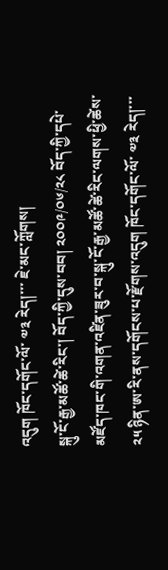འདུག ཁོང་དགོང་ལོ་ ༧༣ རེད།་་་ ཇེ་མང་ཀློགས།
སྐུ་ངོ་རྒྱ་མཚོ་ཚེ་རིང་། བོད་ཀྱི་དུས་བབ། ༢༠༠༩/༠༦/༢༨ བོད་ཀྱི་དཔེ་མཛོད་ཁང་གི་འགན་འཛིན་ཟུར་བ་སྐུ་ངོ་རྒྱ་མཚོ་ཚེ་རིང་ལགས་ཕྱི་ཚེས་ ༢༥ ཉིན་ཨ་རི་ནས་དགོངས་པ་རྫོགས་འདུག ཁོང་དགོང་ལོ་ ༧༣ རེད།་་་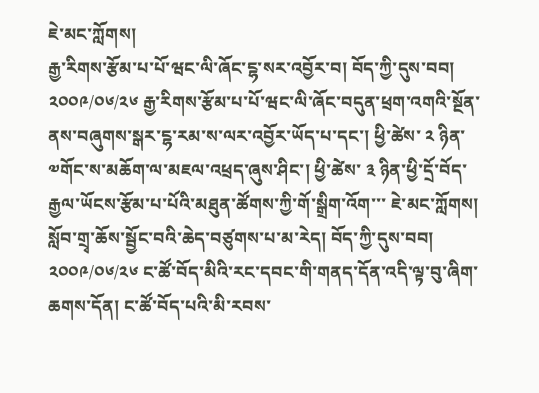ཇེ་མང་ཀློགས།
རྒྱ་རིགས་རྩོམ་པ་པོ་ཝང་ལི་ཞོང་ངྷ་སར་འབྱོར་བ། བོད་ཀྱི་དུས་བབ། ༢༠༠༩/༠༦/༢༦ རྒྱ་རིགས་རྩོམ་པ་པོ་ཝང་ལི་ཞོང་བདུན་ཕྲག་འགའི་སྔོན་ནས་བཞུགས་སྒར་ངྷ་རམ་ས་ལར་འབྱོར་ཡོད་པ་དང་། ཕྱི་ཚེས་ ༢ ཉིན་༧གོང་ས་མཆོག་ལ་མཇལ་འཕྲད་ཞུས་ཤིང་། ཕྱི་ཚེས་ ༣ ཉིན་ཕྱི་དྲོ་བོད་རྒྱལ་ཡོངས་རྩོམ་པ་པོའི་མཐུན་ཚོགས་ཀྱི་གོ་སྒྲིག་འོག་་་ ཇེ་མང་ཀློགས།
སློབ་གྲྭ་ཆོས་སྦྱོང་བའི་ཆེད་བཙུགས་པ་མ་རེད། བོད་ཀྱི་དུས་བབ། ༢༠༠༩/༠༦/༢༦ ང་ཚོ་བོད་མིའི་རང་དབང་གི་གནད་དོན་འདི་ལྟ་བུ་ཞིག་ཆགས་དོན། ང་ཚོ་བོད་པའི་མི་རབས་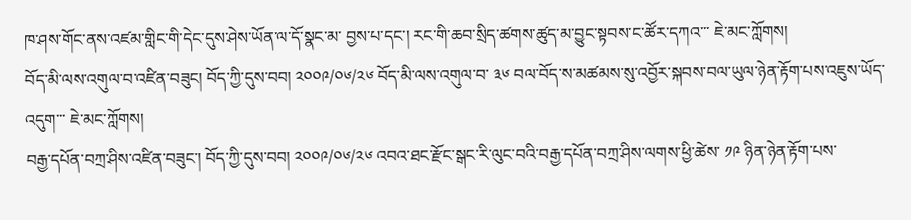ཁ་ཤས་གོང་ནས་འཛམ་གླིང་གི་དེང་དུས་ཤེས་ཡོན་ལ་དོ་སྣང་མ་ བྱས་པ་དང་། རང་གི་ཆབ་སྲིད་ཚགས་ཚུད་མ་བྱུང་སྟབས་ང་ཚོར་དཀའ་་་ ཇེ་མང་ཀློགས།
བོད་མི་ལས་འགུལ་བ་འཛིན་བཟུང། བོད་ཀྱི་དུས་བབ། ༢༠༠༩/༠༦/༢༦ བོད་མི་ལས་འགུལ་བ་ ༣༦ བལ་བོད་ས་མཚམས་སུ་འབྱོར་སྐབས་བལ་ཡུལ་ཉེན་རྟོག་པས་འཇུས་ཡོད་འདུག་་་ ཇེ་མང་ཀློགས།
བརྒྱ་དཔོན་བཀྲ་ཤིས་འཛིན་བཟུང་། བོད་ཀྱི་དུས་བབ། ༢༠༠༩/༠༦/༢༦ འབའ་ཐང་རྫོང་སྒང་རི་ལུང་བའི་བརྒྱ་དཔོན་བཀྲ་ཤིས་ལགས་ཕྱི་ཚེས་ ༡༩ ཉིན་ཉེན་རྟོག་པས་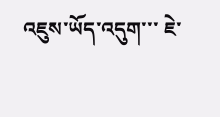འཇུས་ཡོད་འདུག་་་ ཇེ་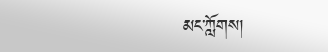མང་ཀློགས།